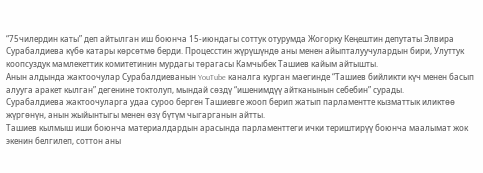“75чилердин каты” деп айтылган иш боюнча 15-июндагы соттук отурумда Жогорку Кеңештин депутаты Элвира Сурабалдиева күбө катары көрсөтмө берди. Процесстин жүрүшүндө аны менен айыпталуучулардын бири, Улуттук коопсуздук мамлекеттик комитетинин мурдагы төрагасы Камчыбек Ташиев кайым айтышты.
Анын алдында жактоочулар Сурабалдиеванын YouTube каналга курган маегинде “Ташиев бийликти күч менен басып алууга аракет кылган” дегенине токтолуп, мындай сөздү “ишенимдүү айтканынын себебин” сурады.
Сурабалдиева жактоочуларга удаа суроо берген Ташиевге жооп берип жатып парламентте кызматтык иликтөө жүргөнүн, анын жыйынтыгы менен өзү бүтүм чыгарганын айтты.
Ташиев кылмыш иши боюнча материалдардын арасында парламенттеги ички териштирүү боюнча маалымат жок экенин белгилеп, соттон аны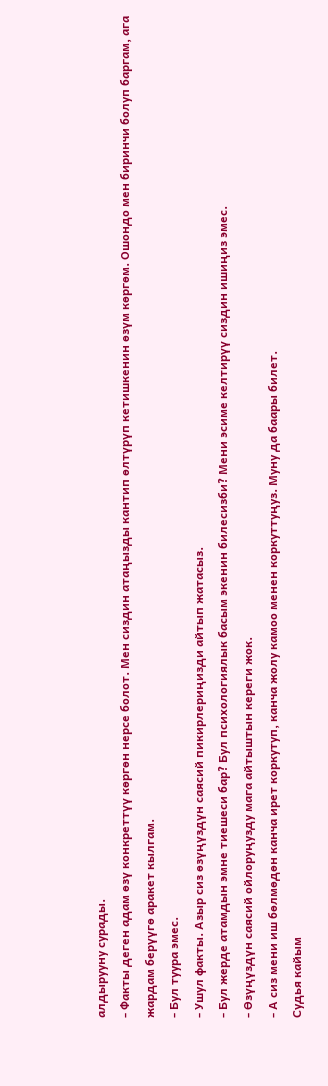алдырууну сурады.
- Факты деген адам өзү конкреттүү көргөн нерсе болот. Мен сиздин атаңызды кантип өлтүрүп кетишкенин өзүм көргөм. Ошондо мен биринчи болуп баргам, ага жардам берүүгө аракет кылгам.
- Бул туура эмес.
- Ушул факты. Азыр сиз өзүңүздүн саясий пикирлериңизди айтып жатасыз.
- Бул жерде атамдын эмне тиешеси бар? Бул психологиялык басым экенин билесизби? Мени эсиме келтирүү сиздин ишиңиз эмес.
- Өзүңүздүн саясий ойлоруңузду мага айтыштын кереги жок.
- А сиз мени иш бөлмөдөн канча ирет коркутуп, канча жолу камоо менен коркуттуңуз. Муну да баары билет.
Судья кайым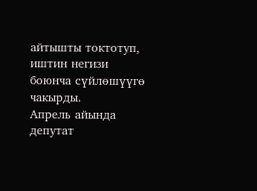айтышты токтотуп, иштин негизи боюнча сүйлөшүүгө чакырды.
Апрель айында депутат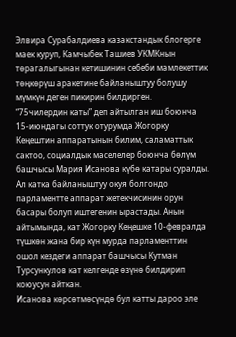Элвира Сурабалдиева казакстандык блогерге маек куруп, Камчыбек Ташиев УКМКнын төрагалыгынан кетишинин себеби мамлекеттик төңкөрүш аракетине байланыштуу болушу мүмкүн деген пикирин билдирген.
“75чилердин каты” деп айтылган иш боюнча 15-июндагы соттук отурумда Жогорку Кеңештин аппаратынын билим, саламаттык сактоо, социалдык маселелер боюнча бөлүм башчысы Мария Исанова күбө катары суралды.
Ал катка байланыштуу окуя болгондо парламентте аппарат жетекчисинин орун басары болуп иштегенин ырастады. Анын айтымында, кат Жогорку Кеңешке 10-февралда түшкөн жана бир күн мурда парламенттин ошол кездеги аппарат башчысы Кутман Турсункулов кат келгенде өзүнө билдирип коюусун айткан.
Исанова көрсөтмөсүндө бул катты дароо эле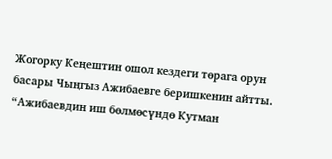Жогорку Кеңештин ошол кездеги төрага орун басары Чыңгыз Ажибаевге беришкенин айтты.
“Ажибаевдин иш бөлмөсүндө Кутман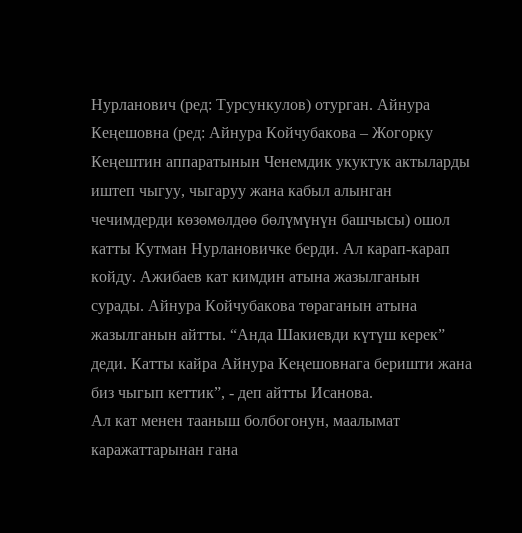Нурланович (ред: Турсункулов) отурган. Айнура Кеңешовна (ред: Айнура Койчубакова – Жогорку Кеңештин аппаратынын Ченемдик укуктук актыларды иштеп чыгуу, чыгаруу жана кабыл алынган чечимдерди көзөмөлдөө бөлүмүнүн башчысы) ошол катты Кутман Нурлановичке берди. Ал карап-карап койду. Ажибаев кат кимдин атына жазылганын сурады. Айнура Койчубакова төраганын атына жазылганын айтты. “Анда Шакиевди күтүш керек” деди. Катты кайра Айнура Кеңешовнага беришти жана биз чыгып кеттик”, - деп айтты Исанова.
Ал кат менен тааныш болбогонун, маалымат каражаттарынан гана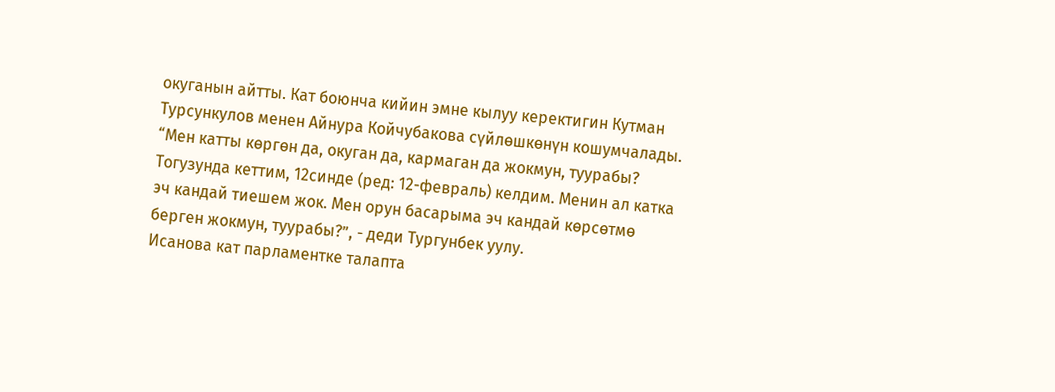окуганын айтты. Кат боюнча кийин эмне кылуу керектигин Кутман Турсункулов менен Айнура Койчубакова сүйлөшкөнүн кошумчалады.
“Мен катты көргөн да, окуган да, кармаган да жокмун, туурабы? Тогузунда кеттим, 12синде (ред: 12-февраль) келдим. Менин ал катка эч кандай тиешем жок. Мен орун басарыма эч кандай көрсөтмө берген жокмун, туурабы?”, - деди Тургунбек уулу.
Исанова кат парламентке талапта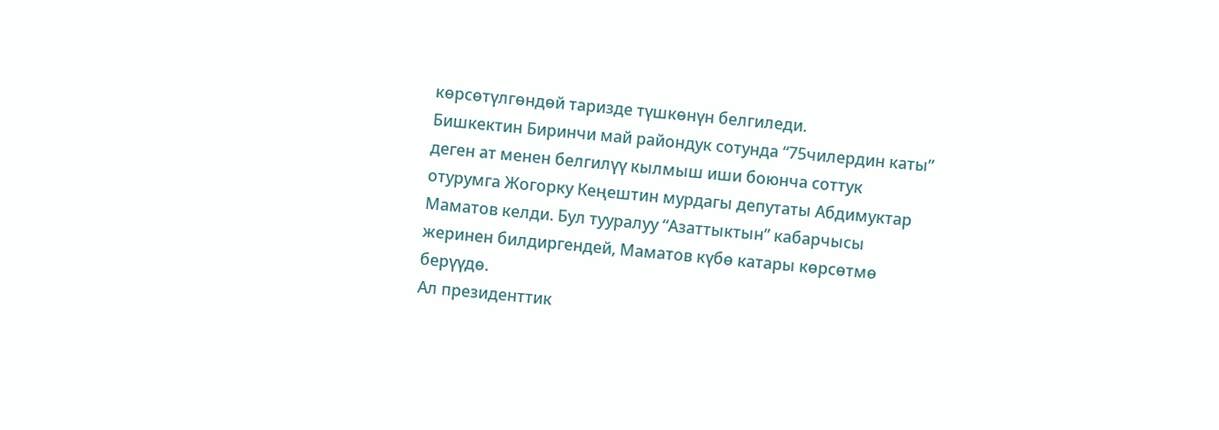көрсөтүлгөндөй таризде түшкөнүн белгиледи.
Бишкектин Биринчи май райондук сотунда “75чилердин каты” деген ат менен белгилүү кылмыш иши боюнча соттук отурумга Жогорку Кеңештин мурдагы депутаты Абдимуктар Маматов келди. Бул тууралуу “Азаттыктын” кабарчысы жеринен билдиргендей, Маматов күбө катары көрсөтмө берүүдө.
Ал президенттик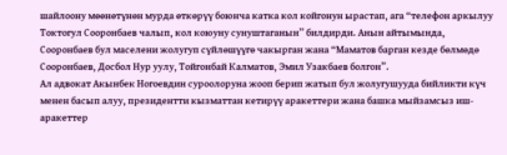шайлоону мөөнөтүнөн мурда өткөрүү боюнча катка кол койгонун ырастап, ага “телефон аркылуу Токтогул Сооронбаев чалып, кол коюуну сунуштаганын” билдирди. Анын айтымында, Сооронбаев бул маселени жолугуп сүйлөшүүгө чакырган жана “Маматов барган кезде бөлмөдө Сооронбаев, Досбол Нур уулу, Тойгонбай Калматов, Эмил Узакбаев болгон”.
Ал адвокат Акынбек Ногоевдин суроолоруна жооп берип жатып бул жолугушууда бийликти күч менен басып алуу, президентти кызматтан кетирүү аракеттери жана башка мыйзамсыз иш-аракеттер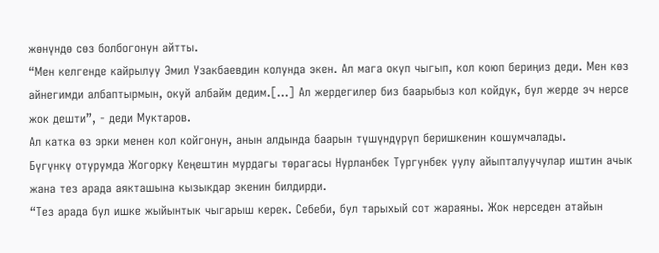жөнүндө сөз болбогонун айтты.
“Мен келгенде кайрылуу Эмил Узакбаевдин колунда экен. Ал мага окуп чыгып, кол коюп бериңиз деди. Мен көз айнегимди албаптырмын, окуй албайм дедим.[…] Ал жердегилер биз баарыбыз кол койдук, бул жерде эч нерсе жок дешти”, - деди Муктаров.
Ал катка өз эрки менен кол койгонун, анын алдында баарын түшүндүрүп беришкенин кошумчалады.
Бүгүнкү отурумда Жогорку Кеңештин мурдагы төрагасы Нурланбек Тургунбек уулу айыпталуучулар иштин ачык жана тез арада аякташына кызыкдар экенин билдирди.
“Тез арада бул ишке жыйынтык чыгарыш керек. Себеби, бул тарыхый сот жараяны. Жок нерседен атайын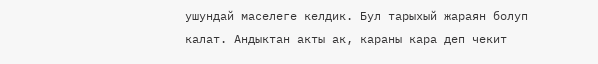ушундай маселеге келдик. Бул тарыхый жараян болуп калат. Андыктан акты ак, караны кара деп чекит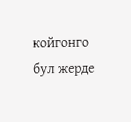койгонго бул жерде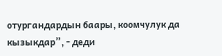отургандардын баары, коомчулук да кызыкдар”, - деди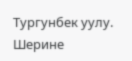Тургунбек уулу.
Шерине